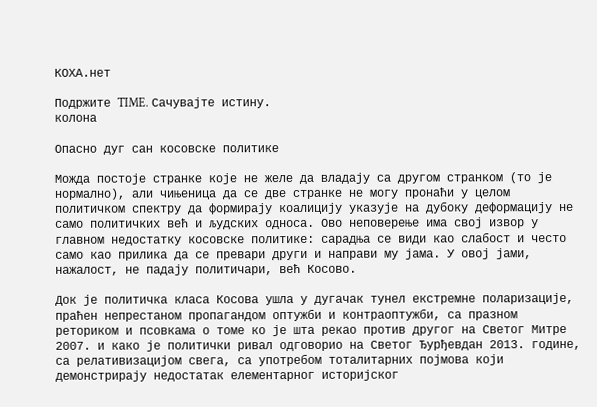КОХА.нет

Подржите TIME. Сачувајте истину.
колона

Опасно дуг сан косовске политике

Можда постоје странке које не желе да владају са другом странком (то је нормално), али чињеница да се две странке не могу пронаћи у целом политичком спектру да формирају коалицију указује на дубоку деформацију не само политичких већ и људских односа. Ово неповерење има свој извор у главном недостатку косовске политике: сарадња се види као слабост и често само као прилика да се превари други и направи му јама. У овој јами, нажалост, не падају политичари, већ Косово.

Док је политичка класа Косова ушла у дугачак тунел екстремне поларизације, праћен непрестаном пропагандом оптужби и контраоптужби, са празном реториком и псовкама о томе ко је шта рекао против другог на Светог Митре 2007. и како је политички ривал одговорио на Светог Ђурђевдан 2013. године, са релативизацијом свега, са употребом тоталитарних појмова који демонстрирају недостатак елементарног историјског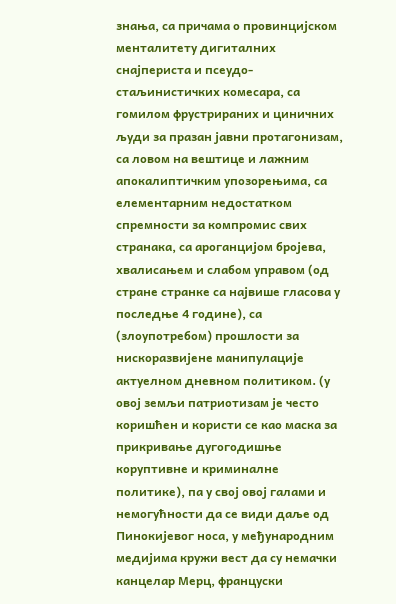знања, са причама о провинцијском менталитету дигиталних снајпериста и псеудо-стаљинистичких комесара, са гомилом фрустрираних и циничних људи за празан јавни протагонизам, са ловом на вештице и лажним апокалиптичким упозорењима, са елементарним недостатком спремности за компромис свих странака, са ароганцијом бројева, хвалисањем и слабом управом (од стране странке са највише гласова у последње 4 године), са (злоупотребом) прошлости за нискоразвијене манипулације актуелном дневном политиком. (у овој земљи патриотизам је често коришћен и користи се као маска за прикривање дугогодишње коруптивне и криминалне политике), па у свој овој галами и немогућности да се види даље од Пинокијевог носа, у међународним медијима кружи вест да су немачки канцелар Мерц, француски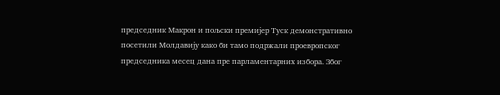председник Макрон и пољски премијер Туск демонстративно посетили Молдавију како би тамо подржали проевропског председника месец дана пре парламентарних избора. Због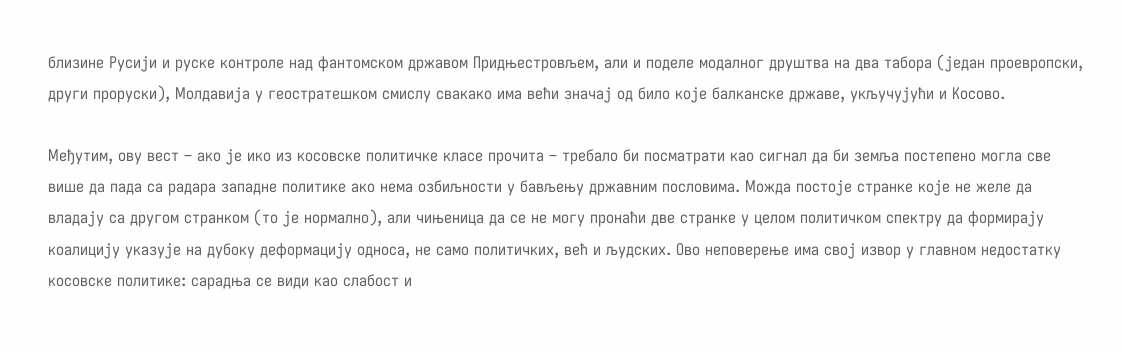близине Русији и руске контроле над фантомском државом Придњестровљем, али и поделе модалног друштва на два табора (један проевропски, други проруски), Молдавија у геостратешком смислу свакако има већи значај од било које балканске државе, укључујући и Косово.

Међутим, ову вест – ако је ико из косовске политичке класе прочита – требало би посматрати као сигнал да би земља постепено могла све више да пада са радара западне политике ако нема озбиљности у бављењу државним пословима. Можда постоје странке које не желе да владају са другом странком (то је нормално), али чињеница да се не могу пронаћи две странке у целом политичком спектру да формирају коалицију указује на дубоку деформацију односа, не само политичких, већ и људских. Ово неповерење има свој извор у главном недостатку косовске политике: сарадња се види као слабост и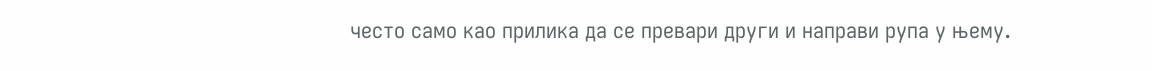често само као прилика да се превари други и направи рупа у њему.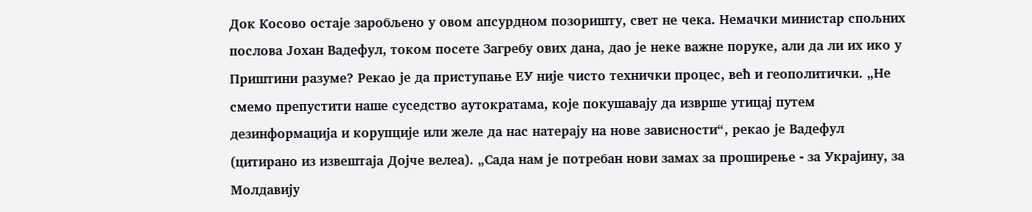Док Косово остаје заробљено у овом апсурдном позоришту, свет не чека. Немачки министар спољних послова Јохан Вадефул, током посете Загребу ових дана, дао је неке важне поруке, али да ли их ико у Приштини разуме? Рекао је да приступање ЕУ није чисто технички процес, већ и геополитички. „Не смемо препустити наше суседство аутократама, које покушавају да изврше утицај путем дезинформација и корупције или желе да нас натерају на нове зависности“, рекао је Вадефул (цитирано из извештаја Дојче велеа). „Сада нам је потребан нови замах за проширење - за Украјину, за Молдавију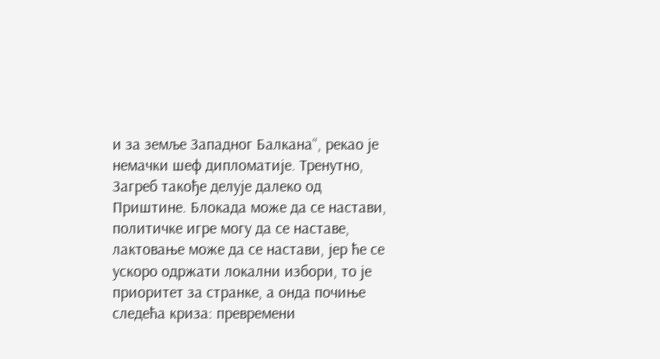и за земље Западног Балкана“, рекао је немачки шеф дипломатије. Тренутно, Загреб такође делује далеко од Приштине. Блокада може да се настави, политичке игре могу да се наставе, лактовање може да се настави, јер ће се ускоро одржати локални избори, то је приоритет за странке, а онда почиње следећа криза: превремени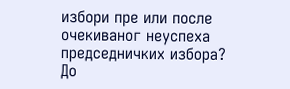избори пре или после очекиваног неуспеха председничких избора? До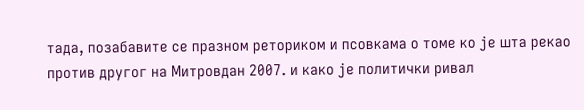тада, позабавите се празном реториком и псовкама о томе ко је шта рекао против другог на Митровдан 2007. и како је политички ривал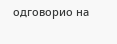одговорио на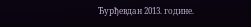Ђурђевдан 2013. године.